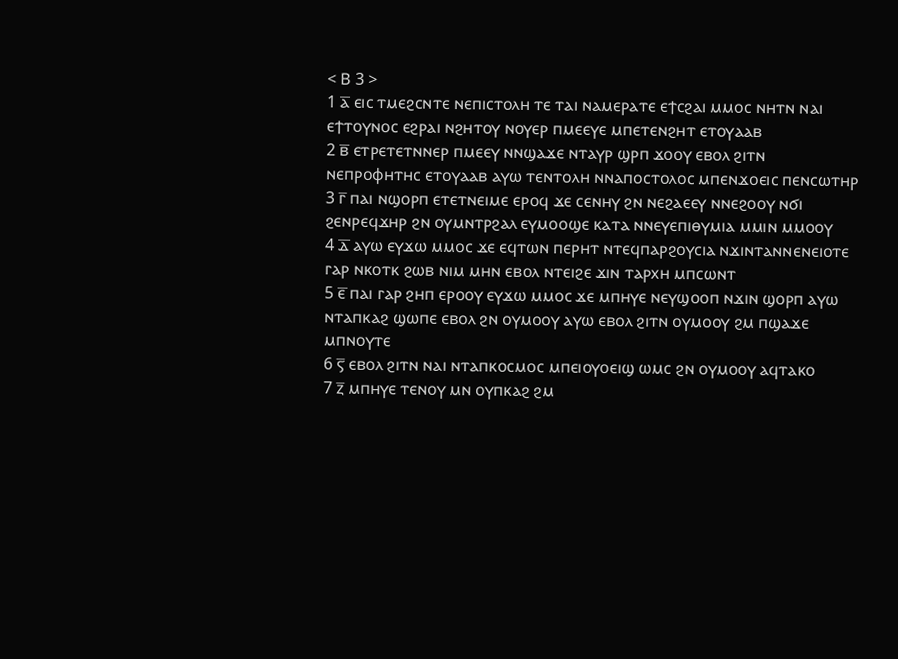< Ⲃ 3 >
1 ⲁ̅ ⲉⲓⲥ ⲧⲙⲉϩⲥⲛⲧⲉ ⲛⲉⲡⲓⲥⲧⲟⲗⲏ ⲧⲉ ⲧⲁⲓ ⲛⲁⲙⲉⲣⲁⲧⲉ ⲉϯⲥϩⲁⲓ ⲙⲙⲟⲥ ⲛⲏⲧⲛ ⲛⲁⲓ ⲉϯⲧⲟⲩⲛⲟⲥ ⲉϩⲣⲁⲓ ⲛϩⲏⲧⲟⲩ ⲛⲟⲩⲉⲣ ⲡⲙⲉⲉⲩⲉ ⲙⲡⲉⲧⲉⲛϩⲏⲧ ⲉⲧⲟⲩⲁⲁⲃ
2 ⲃ̅ ⲉⲧⲣⲉⲧⲉⲧⲛⲛⲉⲣ ⲡⲙⲉⲉⲩ ⲛⲛϣⲁϫⲉ ⲛⲧⲁⲩⲣ ϣⲣⲡ ϫⲟⲟⲩ ⲉⲃⲟⲗ ϩⲓⲧⲛ ⲛⲉⲡⲣⲟⲫⲏⲧⲏⲥ ⲉⲧⲟⲩⲁⲁⲃ ⲁⲩⲱ ⲧⲉⲛⲧⲟⲗⲏ ⲛⲛⲁⲡⲟⲥⲧⲟⲗⲟⲥ ⲙⲡⲉⲛϫⲟⲉⲓⲥ ⲡⲉⲛⲥⲱⲧⲏⲣ
3 ⲅ̅ ⲡⲁⲓ ⲛϣⲟⲣⲡ ⲉⲧⲉⲧⲛⲉⲓⲙⲉ ⲉⲣⲟϥ ϫⲉ ⲥⲉⲛⲏⲩ ϩⲛ ⲛⲉϩⲁⲉⲉⲩ ⲛⲛⲉϩⲟⲟⲩ ⲛϭⲓ ϩⲉⲛⲣⲉϥϫⲏⲣ ϩⲛ ⲟⲩⲙⲛⲧⲣϩⲁⲗ ⲉⲩⲙⲟⲟϣⲉ ⲕⲁⲧⲁ ⲛⲛⲉⲩⲉⲡⲓⲑⲩⲙⲓⲁ ⲙⲙⲓⲛ ⲙⲙⲟⲟⲩ
4 ⲇ̅ ⲁⲩⲱ ⲉⲩϫⲱ ⲙⲙⲟⲥ ϫⲉ ⲉϥⲧⲱⲛ ⲡⲉⲣⲏⲧ ⲛⲧⲉϥⲡⲁⲣϩⲟⲩⲥⲓⲁ ⲛϫⲓⲛⲧⲁⲛⲛⲉⲛⲉⲓⲟⲧⲉ ⲅⲁⲣ ⲛⲕⲟⲧⲕ ϩⲱⲃ ⲛⲓⲙ ⲙⲏⲛ ⲉⲃⲟⲗ ⲛⲧⲉⲓϩⲉ ϫⲓⲛ ⲧⲁⲣⲭⲏ ⲙⲡⲥⲱⲛⲧ
5 ⲉ̅ ⲡⲁⲓ ⲅⲁⲣ ϩⲏⲡ ⲉⲣⲟⲟⲩ ⲉⲩϫⲱ ⲙⲙⲟⲥ ϫⲉ ⲙⲡⲏⲩⲉ ⲛⲉⲩϣⲟⲟⲡ ⲛϫⲓⲛ ϣⲟⲣⲡ ⲁⲩⲱ ⲛⲧⲁⲡⲕⲁϩ ϣⲱⲡⲉ ⲉⲃⲟⲗ ϩⲛ ⲟⲩⲙⲟⲟⲩ ⲁⲩⲱ ⲉⲃⲟⲗ ϩⲓⲧⲛ ⲟⲩⲙⲟⲟⲩ ϩⲙ ⲡϣⲁϫⲉ ⲙⲡⲛⲟⲩⲧⲉ
6 ⲋ̅ ⲉⲃⲟⲗ ϩⲓⲧⲛ ⲛⲁⲓ ⲛⲧⲁⲡⲕⲟⲥⲙⲟⲥ ⲙⲡⲉⲓⲟⲩⲟⲉⲓϣ ⲱⲙⲥ ϩⲛ ⲟⲩⲙⲟⲟⲩ ⲁϥⲧⲁⲕⲟ
7 ⲍ̅ ⲙⲡⲏⲩⲉ ⲧⲉⲛⲟⲩ ⲙⲛ ⲟⲩⲡⲕⲁϩ ϩⲙ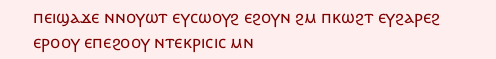ⲡⲉⲓϣⲁϫⲉ ⲛⲛⲟⲩⲱⲧ ⲉⲩⲥⲱⲟⲩϩ ⲉϩⲟⲩⲛ ϩⲙ ⲡⲕⲱϩⲧ ⲉⲩϩⲁⲣⲉϩ ⲉⲣⲟⲟⲩ ⲉⲡⲉϩⲟⲟⲩ ⲛⲧⲉⲕⲣⲓⲥⲓⲥ ⲙⲛ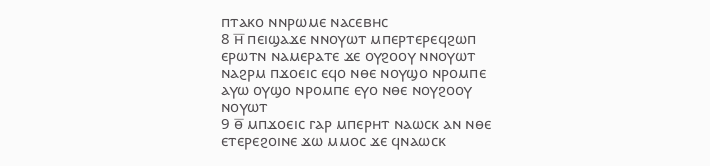ⲡⲧⲁⲕⲟ ⲛⲛⲣⲱⲙⲉ ⲛⲁⲥⲉⲃⲏⲥ
8 ⲏ̅ ⲡⲉⲓϣⲁϫⲉ ⲛⲛⲟⲩⲱⲧ ⲙⲡⲉⲣⲧⲉⲣⲉϥϩⲱⲡ ⲉⲣⲱⲧⲛ ⲛⲁⲙⲉⲣⲁⲧⲉ ϫⲉ ⲟⲩϩⲟⲟⲩ ⲛⲛⲟⲩⲱⲧ ⲛⲁϩⲣⲙ ⲡϫⲟⲉⲓⲥ ⲉϥⲟ ⲛⲑⲉ ⲛⲟⲩϣⲟ ⲛⲣⲟⲙⲡⲉ ⲁⲩⲱ ⲟⲩϣⲟ ⲛⲣⲟⲙⲡⲉ ⲉⲩⲟ ⲛⲑⲉ ⲛⲟⲩϩⲟⲟⲩ ⲛⲟⲩⲱⲧ
9 ⲑ̅ ⲙⲡϫⲟⲉⲓⲥ ⲅⲁⲣ ⲙⲡⲉⲣⲏⲧ ⲛⲁⲱⲥⲕ ⲁⲛ ⲛⲑⲉ ⲉⲧⲉⲣⲉϩⲟⲓⲛⲉ ϫⲱ ⲙⲙⲟⲥ ϫⲉ ϥⲛⲁⲱⲥⲕ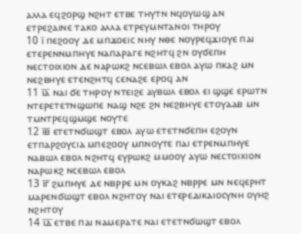ⲁⲗⲗⲁ ⲉϥϩⲟⲣϣ ⲛϩⲏⲧ ⲉⲧⲃⲉ ⲧⲏⲩⲧⲛ ⲛϥⲟⲩⲱϣ ⲁⲛ ⲉⲧⲣⲉϩⲁⲓⲛⲉ ⲧⲁⲕⲟ ⲁⲗⲗⲁ ⲉⲧⲣⲉⲩⲙⲛⲧⲁⲛⲟⲓ ⲧⲏⲣⲟⲩ
10 ⲓ̅ ⲡⲉϩⲟⲟⲩ ⲇⲉ ⲙⲡϫⲟⲉⲓⲥ ⲛⲏⲩ ⲛⲑⲉ ⲛⲟⲩⲣⲉϥϫⲓⲟⲩⲉ ⲡⲁⲓ ⲉⲧⲉⲣⲉⲛⲛⲙⲡⲏⲩⲉ ⲛⲁⲡⲁⲣⲁⲅⲉ ⲛϩⲏⲧϥ ϩⲛ ⲟⲩϭⲉⲡⲏ ⲛⲉⲥⲧⲟⲓⲭⲓⲟⲛ ⲇⲉ ⲛⲁⲣⲱⲕϩ ⲛⲥⲉⲃⲱⲗ ⲉⲃⲟⲗ ⲁⲩⲱ ⲡⲕⲁϩ ⲙⲛ ⲛⲉϩⲃⲏⲩⲉ ⲉⲧⲉⲛϩⲏⲧϥ ⲥⲉⲛⲁϩⲉ ⲉⲣⲟϥ ⲁⲛ
11 ⲓ̅ⲁ̅ ⲛⲁⲓ ϭⲉ ⲧⲏⲣⲟⲩ ⲛⲧⲉⲓϩⲉ ⲁⲩⲃⲱⲗ ⲉⲃⲟⲗ ⲉⲓ ϣϣⲉ ⲉⲣⲱⲧⲛ ⲛⲧⲉⲣⲉⲧⲉⲧⲛϣⲱⲡⲉ ⲛⲁϣ ⲛϩⲉ ϩⲛ ⲛⲉϩⲃⲏⲩⲉ ⲉⲧⲟⲩⲁⲁⲃ ⲙⲛ ⲧⲙⲛⲧⲣⲉϥϣⲙϣⲉ ⲛⲟⲩⲧⲉ
12 ⲓ̅ⲃ̅ ⲉⲧⲉⲧⲛϭⲱϣⲧ ⲉⲃⲟⲗ ⲁⲩⲱ ⲉⲧⲉⲧⲛϭⲉⲡⲏ ⲉϩⲟⲩⲛ ⲉⲧⲡⲁⲣϩⲟⲩⲥⲓⲁ ⲙⲡⲉϩⲟⲟⲩ ⲙⲡⲛⲟⲩⲧⲉ ⲡⲁⲓ ⲉⲧⲣⲉⲛⲙⲡⲏⲩⲉ ⲛⲁⲃⲱⲗ ⲉⲃⲟⲗ ⲛϩⲏⲧϥ ⲉⲩⲣⲱⲕϩ ⲙⲙⲟⲟⲩ ⲁⲩⲱ ⲛⲉⲥⲧⲟⲓⲭⲓⲟⲛ ⲛⲁⲣⲱⲕϩ ⲛⲥⲉⲃⲱⲗ ⲉⲃⲟⲗ
13 ⲓ̅ⲅ̅ ϩⲙⲡⲏⲩⲉ ⲇⲉ ⲛⲃⲣⲣⲉ ⲙⲛ ⲟⲩⲕⲁϩ ⲛⲃⲣⲣⲉ ⲙⲛ ⲛⲉϥⲉⲣⲏⲧ ⲙⲁⲣⲉⲛϭⲱϣⲧ ⲉⲃⲟⲗ ⲛϩⲏⲧⲟⲩ ⲛⲁⲓ ⲉⲧⲉⲣⲉⲇⲓⲕⲁⲓⲟⲥⲩⲛⲏ ⲟⲩⲏϩ ⲛϩⲏⲧⲟⲩ
14 ⲓ̅ⲇ̅ ⲉⲧⲃⲉ ⲡⲁⲓ ⲛⲁⲙⲉⲣⲁⲧⲉ ⲛⲁⲓ ⲉⲧⲉⲧⲛϭⲱϣⲧ ⲉⲃⲟⲗ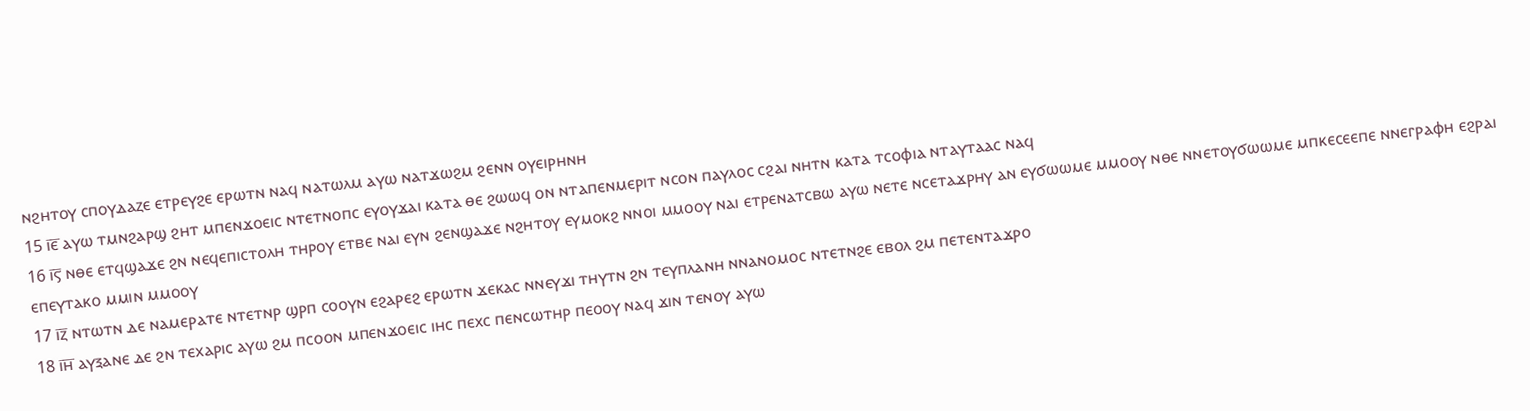ⲛϩⲏⲧⲟⲩ ⲥⲡⲟⲩⲇⲁⲍⲉ ⲉⲧⲣⲉⲩϩⲉ ⲉⲣⲱⲧⲛ ⲛⲁϥ ⲛⲁⲧⲱⲗⲙ ⲁⲩⲱ ⲛⲁⲧϫⲱϩⲙ ϩⲉⲛⲛ ⲟⲩⲉⲓⲣⲏⲛⲏ
15 ⲓ̅ⲉ̅ ⲁⲩⲱ ⲧⲙⲛϩⲁⲣϣ ϩⲏⲧ ⲙⲡⲉⲛϫⲟⲉⲓⲥ ⲛⲧⲉⲧⲛⲟⲡⲥ ⲉⲩⲟⲩϫⲁⲓ ⲕⲁⲧⲁ ⲑⲉ ϩⲱⲱϥ ⲟⲛ ⲛⲧⲁⲡⲉⲛⲙⲉⲣⲓⲧ ⲛⲥⲟⲛ ⲡⲁⲩⲗⲟⲥ ⲥϩⲁⲓ ⲛⲏⲧⲛ ⲕⲁⲧⲁ ⲧⲥⲟⲫⲓⲁ ⲛⲧⲁⲩⲧⲁⲁⲥ ⲛⲁϥ
16 ⲓ̅ⲋ̅ ⲛⲑⲉ ⲉⲧϥϣⲁϫⲉ ϩⲛ ⲛⲉϥⲉⲡⲓⲥⲧⲟⲗⲏ ⲧⲏⲣⲟⲩ ⲉⲧⲃⲉ ⲛⲁⲓ ⲉⲩⲛ ϩⲉⲛϣⲁϫⲉ ⲛϩⲏⲧⲟⲩ ⲉⲩⲙⲟⲕϩ ⲛⲛⲟⲓ ⲙⲙⲟⲟⲩ ⲛⲁⲓ ⲉⲧⲣⲉⲛⲁⲧⲥⲃⲱ ⲁⲩⲱ ⲛⲉⲧⲉ ⲛⲥⲉⲧⲁϫⲣⲏⲩ ⲁⲛ ⲉⲩϭⲱⲱⲙⲉ ⲙⲙⲟⲟⲩ ⲛⲑⲉ ⲛⲛⲉⲧⲟⲩϭⲱⲱⲙⲉ ⲙⲡⲕⲉⲥⲉⲉⲡⲉ ⲛⲛⲉⲅⲣⲁⲫⲏ ⲉϩⲣⲁⲓ ⲉⲡⲉⲩⲧⲁⲕⲟ ⲙⲙⲓⲛ ⲙⲙⲟⲟⲩ
17 ⲓ̅ⲍ̅ ⲛⲧⲱⲧⲛ ⲇⲉ ⲛⲁⲙⲉⲣⲁⲧⲉ ⲛⲧⲉⲧⲛⲣ ϣⲣⲡ ⲥⲟⲟⲩⲛ ⲉϩⲁⲣⲉϩ ⲉⲣⲱⲧⲛ ϫⲉⲕⲁⲥ ⲛⲛⲉⲩϫⲓ ⲧⲏⲩⲧⲛ ϩⲛ ⲧⲉⲩⲡⲗⲁⲛⲏ ⲛⲛⲁⲛⲟⲙⲟⲥ ⲛⲧⲉⲧⲛϩⲉ ⲉⲃⲟⲗ ϩⲙ ⲡⲉⲧⲉⲛⲧⲁϫⲣⲟ
18 ⲓ̅ⲏ̅ ⲁⲩⲝⲁⲛⲉ ⲇⲉ ϩⲛ ⲧⲉⲭⲁⲣⲓⲥ ⲁⲩⲱ ϩⲙ ⲡⲥⲟⲟⲛ ⲙⲡⲉⲛϫⲟⲉⲓⲥ ⲓⲏⲥ ⲡⲉⲭⲥ ⲡⲉⲛⲥⲱⲧⲏⲣ ⲡⲉⲟⲟⲩ ⲛⲁϥ ϫⲓⲛ ⲧⲉⲛⲟⲩ ⲁⲩⲱ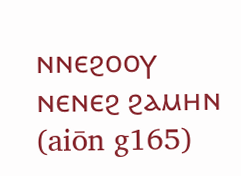ⲛⲛⲉϩⲟⲟⲩ ⲛⲉⲛⲉϩ ϩⲁⲙⲏⲛ (aiōn g165)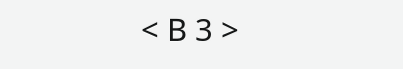< Ⲃ 3 >